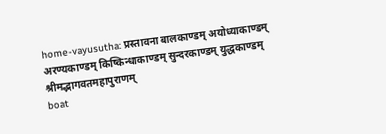home-vayusutha: प्रस्तावना बालकाण्डम् अयोध्याकाण्डम् अरण्यकाण्डम् किष्किन्धाकाण्डम् सुन्दरकाण्डम् युद्धकाण्डम् श्रीमद्भागवतमहापुराणम्
boat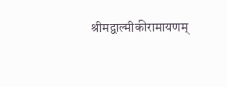श्रीमद्वाल्मीकीरामायणम्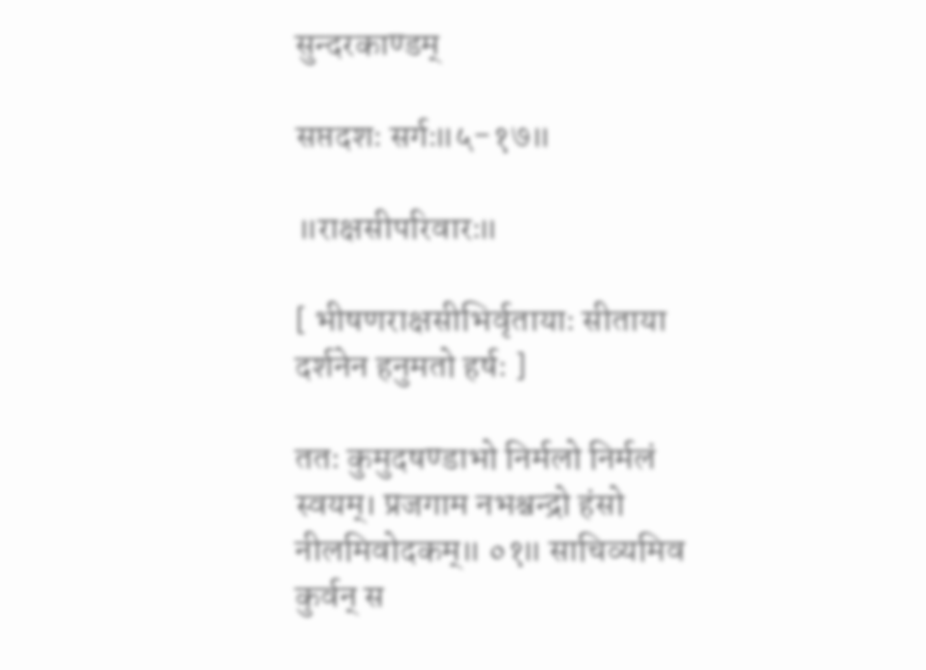सुन्दरकाण्डम्

सप्तदशः सर्गः॥५-१७॥

॥राक्षसीपरिवारः॥

[ भीषणराक्षसीभिर्वृतायाः सीताया दर्शनेन हनुमतो हर्षः ]

ततः कुमुदषण्डाभो निर्मलो निर्मलं स्वयम्। प्रजगाम नभश्चन्द्रो हंसो नीलमिवोदकम्॥ ०१॥ साचिव्यमिव कुर्वन् स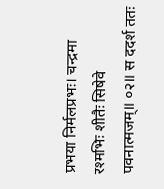प्रभया निर्मलप्रभः। चन्द्रमा रश्मभिः शीतैः सिषेवे पवनात्मजम्॥ ०२॥ स ददर्श ततः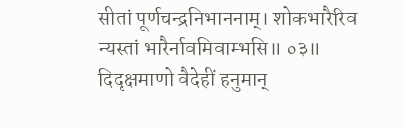सीतां पूर्णचन्द्रनिभाननाम्। शोकभारैरिव न्यस्तां भारैर्नावमिवाम्भसि॥ ०३॥ दिदृक्षमाणो वैदेहीं हनुमान्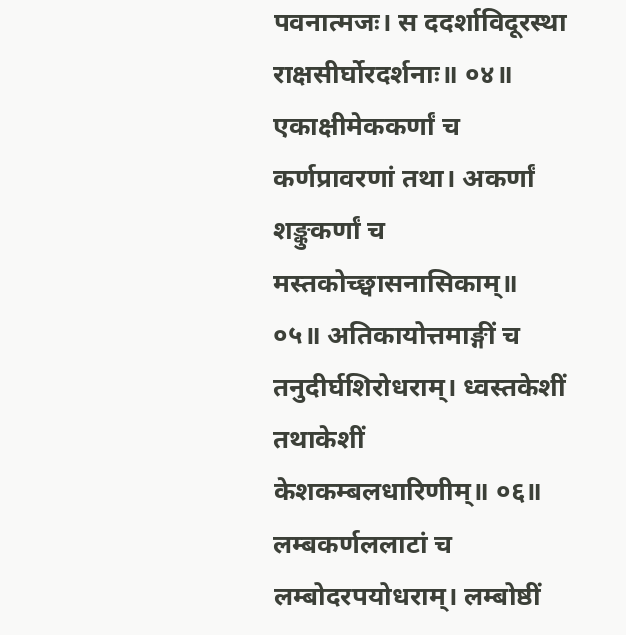पवनात्मजः। स ददर्शाविदूरस्था राक्षसीर्घोरदर्शनाः॥ ०४॥ एकाक्षीमेककर्णां च कर्णप्रावरणां तथा। अकर्णां शङ्कुकर्णां च मस्तकोच्छ्वासनासिकाम्॥ ०५॥ अतिकायोत्तमाङ्गीं च तनुदीर्घशिरोधराम्। ध्वस्तकेशीं तथाकेशीं केशकम्बलधारिणीम्॥ ०६॥ लम्बकर्णललाटां च लम्बोदरपयोधराम्। लम्बोष्ठीं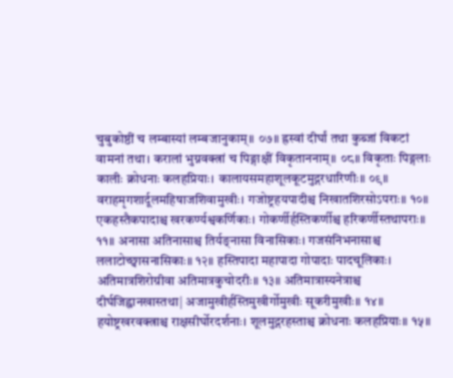चुबुकोष्ठीं च लम्बास्यां लम्बजानुकाम्॥ ०७॥ ह्रस्वां दीर्घां तथा कुब्जां विकटां वामनां तथा। करालां भुग्नवक्त्रां च पिङ्गाक्षीं विकृताननाम्॥ ०८॥ विकृताः पिङ्गलाः कालीः क्रोधनाः कलहप्रियाः। कालायसमहाशूलकूटमुद्गरधारिणीः॥ ०९॥ वराहमृगशार्दूलमहिषाजशिवामुखीः। गजोष्ट्रहयपादीश्च निखातशिरसोऽपराः॥ १०॥ एकहस्तैकपादाश्च खरकर्ण्यश्वकर्णिकाः। गोकर्णीर्हस्तिकर्णीश्च हरिकर्णीस्तथापराः॥ ११॥ अनासा अतिनासाश्च तिर्यङ्नासा विनासिकाः। गजसंनिभनासाश्च ललाटोच्छ्वासनासिकाः॥ १२॥ हस्तिपादा महापादा गोपादाः पादचूलिकाः। अतिमात्रशिरोग्रीवा अतिमात्रकुचोदरीः॥ १३॥ अतिमात्रास्यनेत्राश्च दीर्घजिह्वानखास्तथा| अजामुखीर्हस्तिमुखीर्गोमुखीः सूकरीमुखीः॥ १४॥ हयोष्ट्रखरवक्त्राश्च राक्षसीर्घोरदर्शनाः। शूलमुद्गरहस्ताश्च क्रोधनाः कलहप्रियाः॥ १५॥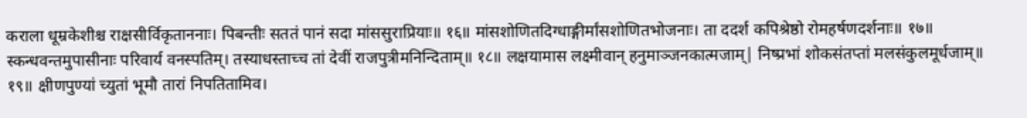कराला धूम्रकेशीश्च राक्षसीर्विकृताननाः। पिबन्तीः सततं पानं सदा मांससुराप्रियाः॥ १६॥ मांसशोणितदिग्धाङ्गीर्मांसशोणितभोजनाः। ता ददर्श कपिश्रेष्ठो रोमहर्षणदर्शनाः॥ १७॥ स्कन्धवन्तमुपासीनाः परिवार्य वनस्पतिम्। तस्याधस्ताच्च तां देवीं राजपुत्रीमनिन्दिताम्॥ १८॥ लक्षयामास लक्ष्मीवान् हनुमाञ्जनकात्मजाम्| निष्प्रभां शोकसंतप्तां मलसंकुलमूर्धजाम्॥ १९॥ क्षीणपुण्यां च्युतां भूमौ तारां निपतितामिव।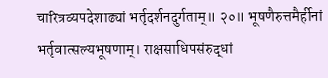चारित्रव्यपदेशाढ्यां भर्तृदर्शनदुर्गताम्॥ २०॥ भूषणैरुत्तमैर्हीनां भर्तृवात्सल्यभूषणाम्। राक्षसाधिपसंरुद्धां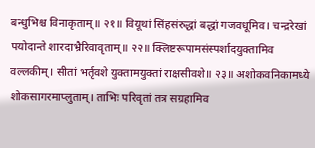बन्धुभिश्च विनाकृताम्॥ २१॥ वियूथां सिंहसंरुद्धां बद्धां गजवधूमिव। चन्द्ररेखां पयोदान्ते शारदाभ्रैरिवावृताम्॥ २२॥ क्लिष्टरूपामसंस्पर्शादयुक्तामिव वल्लकीम्। सीतां भर्तृवशे युक्तामयुक्तां राक्षसीवशे॥ २३॥ अशोकवनिकामध्ये शोकसागरमाप्लुताम्। ताभिः परिवृतां तत्र सग्रहामिव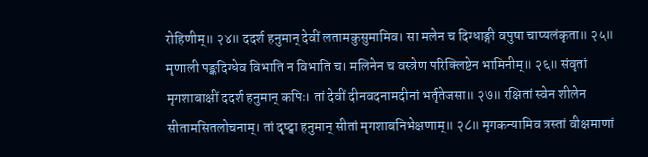रोहिणीम्॥ २४॥ ददर्श हनुमान् देवीं लतामकुसुमामिव। सा मलेन च दिग्धाङ्गी वपुषा चाप्यलंकृता॥ २५॥ मृणाली पङ्कदिग्धेव विभाति न विभाति च। मलिनेन च वस्त्रेण परिक्लिष्टेन भामिनीम्॥ २६॥ संवृतां मृगशाबाक्षीं ददर्श हनुमान् कपिः। तां देवीं दीनवदनामदीनां भर्तृतेजसा॥ २७॥ रक्षितां स्वेन शीलेन सीतामसितलोचनाम्। तां दृष्ट्वा हनुमान् सीतां मृगशाबनिभेक्षणाम्॥ २८॥ मृगकन्यामिव त्रस्तां वीक्षमाणां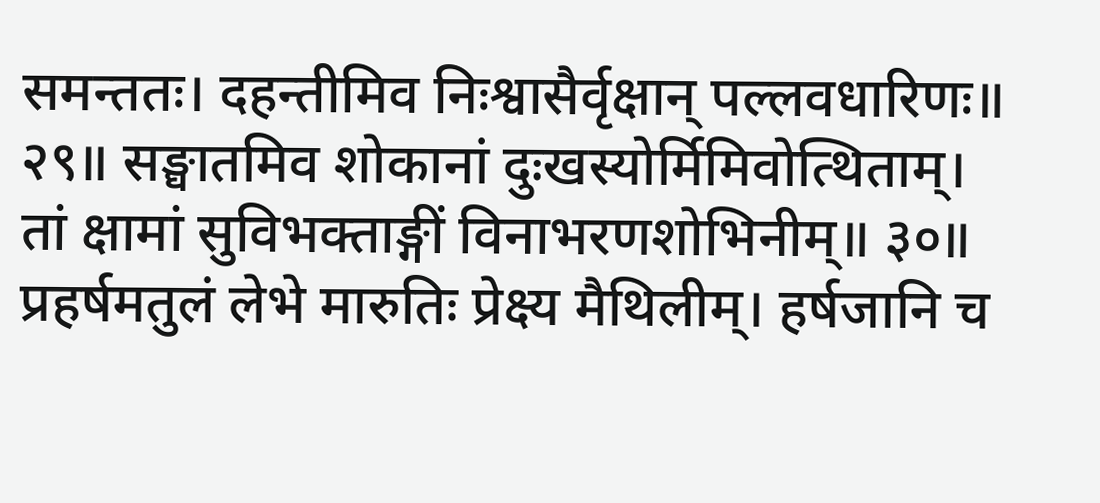समन्ततः। दहन्तीमिव निःश्वासैर्वृक्षान् पल्लवधारिणः॥ २९॥ सङ्घातमिव शोकानां दुःखस्योर्मिमिवोत्थिताम्। तां क्षामां सुविभक्ताङ्गीं विनाभरणशोभिनीम्॥ ३०॥ प्रहर्षमतुलं लेभे मारुतिः प्रेक्ष्य मैथिलीम्। हर्षजानि च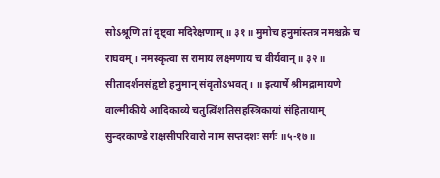सोऽश्रूणि तां दृष्ट्वा मदिरेक्षणाम्॥ ३१॥ मुमोच हनुमांस्तत्र नमश्चक्रे च राघवम्। नमस्कृत्वा स रामाय लक्ष्मणाय च वीर्यवान्॥ ३२॥ सीतादर्शनसंहृष्टो हनुमान् संवृतोऽभवत्। ॥ इत्यार्षे श्रीमद्रामायणे वाल्मीकीये आदिकाव्ये चतुत्विंशतिसहस्त्रिकायां संहितायाम् सुन्दरकाण्डे राक्षसीपरिवारो नाम सप्तदशः सर्गः ॥५-१७॥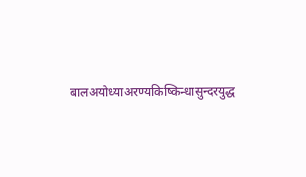बालअयोध्याअरण्यकिष्किन्धासुन्दरयुद्ध